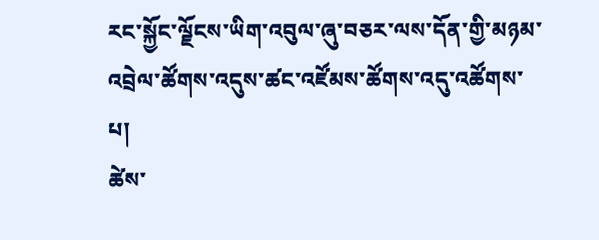རང་སྐྱོང་ལྗོངས་ཡིག་འབུལ་ཞུ་བཅར་ལས་དོན་གྱི་མཉམ་འབྲེལ་ཚོགས་འདུས་ཚང་འཛོམས་ཚོགས་འདུ་འཚོགས་པ།
ཚེས་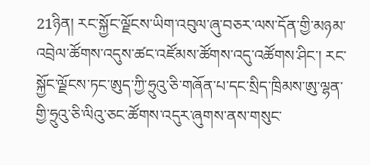21ཉིན། རང་སྐྱོང་ལྗོངས་ཡིག་འབུལ་ཞུ་བཅར་ལས་དོན་གྱི་མཉམ་འབྲེལ་ཚོགས་འདུས་ཚང་འཛོམས་ཚོགས་འདུ་འཚོགས་ཤིང་། རང་སྐྱོང་ལྗོངས་ཏང་ཨུད་ཀྱི་ཧྲུའུ་ཅི་གཞོན་པ་དང་སྲིད་ཁྲིམས་ཨུ་ལྷན་གྱི་ཧྲུའུ་ཅི་ལིའུ་ཅང་ཚོགས་འདུར་ཞུགས་ནས་གསུང་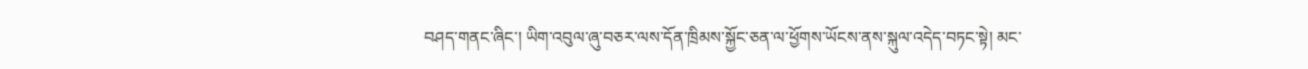བཤད་གནང་ཞིང་། ཡིག་འབུལ་ཞུ་བཅར་ལས་དོན་ཁྲིམས་སྐྱོང་ཅན་ལ་ཕྱོགས་ཡོངས་ནས་སྐུལ་འདེད་བཏང་སྟེ། མང་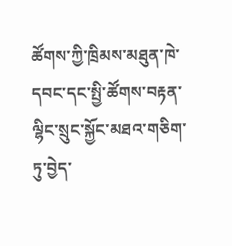ཚོགས་ཀྱི་ཁྲིམས་མཐུན་ཁེ་དབང་དང་སྤྱི་ཚོགས་བརྟན་ལྷིང་སྲུང་སྐྱོང་མཐའ་གཅིག་ཏུ་བྱེད་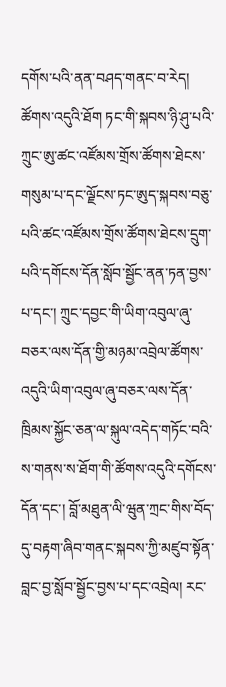དགོས་པའི་ནན་བཤད་གནང་བ་རེད།
ཚོགས་འདུའི་ཐོག ཏང་གི་སྐབས་ཉི་ཤུ་པའི་ཀྲུང་ཨུ་ཚང་འཛོམས་གྲོས་ཚོགས་ཐེངས་གསུམ་པ་དང་ལྗོངས་ཏང་ཨུད་སྐབས་བཅུ་པའི་ཚང་འཛོམས་གྲོས་ཚོགས་ཐེངས་དྲུག་པའི་དགོངས་དོན་སློབ་སྦྱོང་ནན་ཏན་བྱས་པ་དང་། ཀྲུང་དབྱང་གི་ཡིག་འབུལ་ཞུ་བཅར་ལས་དོན་གྱི་མཉམ་འབྲེལ་ཚོགས་འདུའི་ཡིག་འབུལ་ཞུ་བཅར་ལས་དོན་ཁྲིམས་སྐྱོང་ཅན་ལ་སྐུལ་འདེད་གཏོང་བའི་ས་གནས་ས་ཐོག་གི་ཚོགས་འདུའི་དགོངས་དོན་དང་། བློ་མཐུན་ལི་ཝུན་ཀྲང་གིས་བོད་དུ་བརྟག་ཞིབ་གནང་སྐབས་ཀྱི་མཛུབ་སྟོན་བླང་བྱ་སློབ་སྦྱོང་བྱས་པ་དང་འབྲེལ། རང་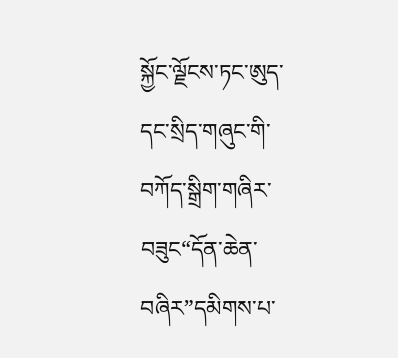སྐྱོང་ལྗོངས་ཏང་ཨུད་དང་སྲིད་གཞུང་གི་བཀོད་སྒྲིག་གཞིར་བཟུང“དོན་ཆེན་བཞིར”དམིགས་པ་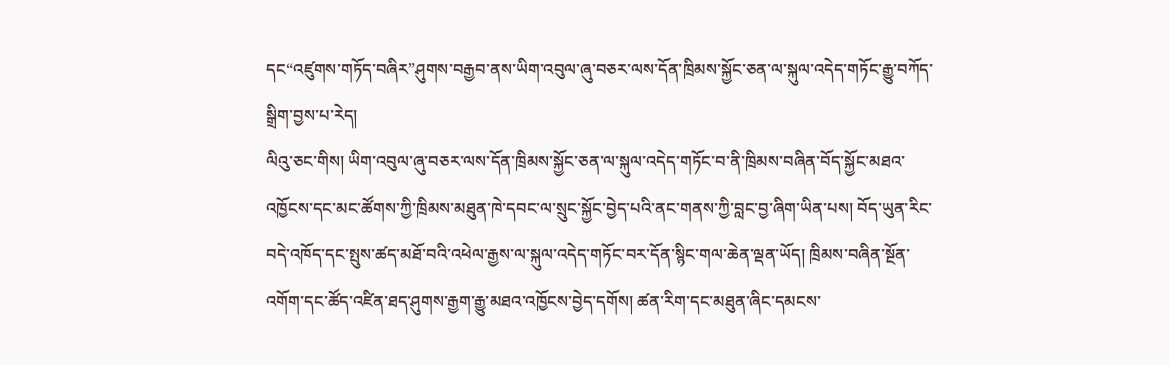དང“འཛུགས་གཏོད་བཞིར”ཤུགས་བརྒྱབ་ནས་ཡིག་འབུལ་ཞུ་བཅར་ལས་དོན་ཁྲིམས་སྐྱོང་ཅན་ལ་སྐུལ་འདེད་གཏོང་རྒྱུ་བཀོད་སྒྲིག་བྱས་པ་རེད།
ལིའུ་ཅང་གིས། ཡིག་འབུལ་ཞུ་བཅར་ལས་དོན་ཁྲིམས་སྐྱོང་ཅན་ལ་སྐུལ་འདེད་གཏོང་བ་ནི་ཁྲིམས་བཞིན་བོད་སྐྱོང་མཐའ་འཁྱོངས་དང་མང་ཚོགས་ཀྱི་ཁྲིམས་མཐུན་ཁེ་དབང་ལ་སྲུང་སྐྱོང་བྱེད་པའི་ནང་གནས་ཀྱི་བླང་བྱ་ཞིག་ཡིན་པས། བོད་ཡུན་རིང་བདེ་འཁོད་དང་སྤུས་ཚད་མཐོ་བའི་འཕེལ་རྒྱས་ལ་སྐུལ་འདེད་གཏོང་བར་དོན་སྙིང་གལ་ཆེན་ལྡན་ཡོད། ཁྲིམས་བཞིན་སྔོན་འགོག་དང་ཚོད་འཛིན་ཐད་ཤུགས་རྒྱག་རྒྱུ་མཐའ་འཁྱོངས་བྱེད་དགོས། ཚན་རིག་དང་མཐུན་ཞིང་དམངས་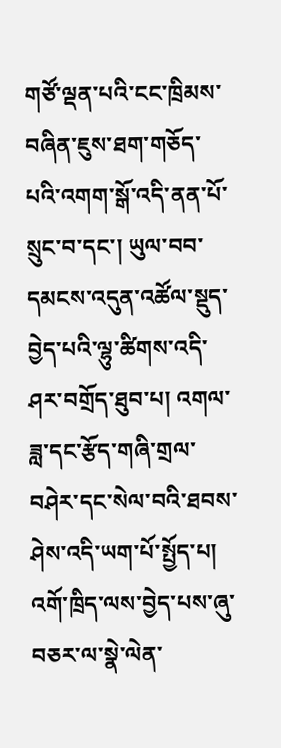གཙོ་ལྡན་པའི་ངང་ཁྲིམས་བཞིན་ཇུས་ཐག་གཅོད་པའི་འགག་སྒོ་འདི་ནན་པོ་སྲུང་བ་དང་། ཡུལ་བབ་དམངས་འདུན་འཚོལ་སྡུད་བྱེད་པའི་ལྷུ་ཚིགས་འདི་ཤར་བགྲོད་ཐུབ་པ། འགལ་ཟླ་དང་རྩོད་གཞི་གྲལ་བཤེར་དང་སེལ་བའི་ཐབས་ཤེས་འདི་ཡག་པོ་སྤྱོད་པ། འགོ་ཁྲིད་ལས་བྱེད་པས་ཞུ་བཅར་ལ་སྣེ་ལེན་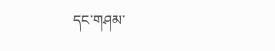དང་གཤམ་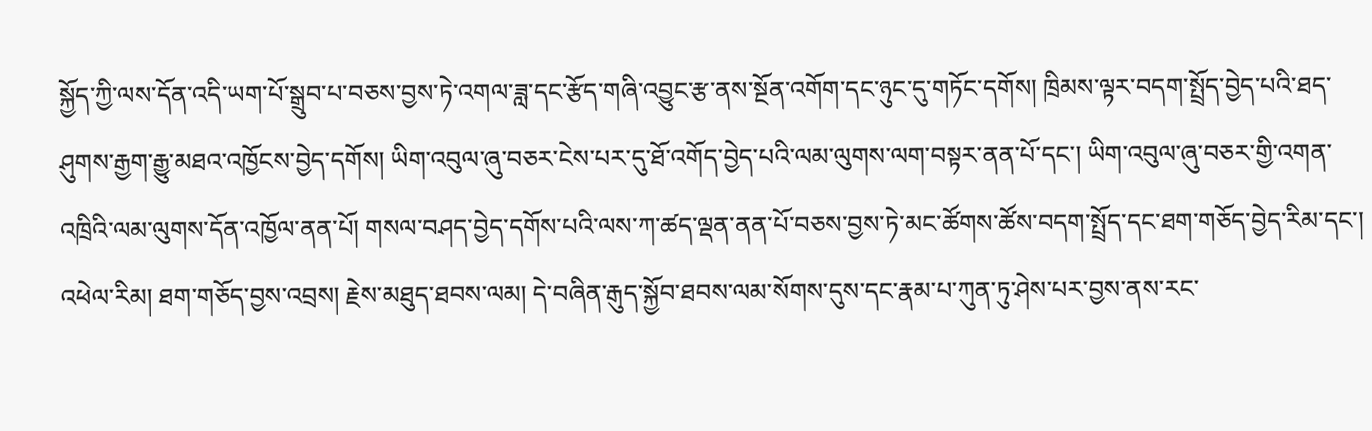སྐྱོད་ཀྱི་ལས་དོན་འདི་ཡག་པོ་སྒྲུབ་པ་བཅས་བྱས་ཏེ་འགལ་ཟླ་དང་རྩོད་གཞི་འབྱུང་རྩ་ནས་སྔོན་འགོག་དང་ཉུང་དུ་གཏོང་དགོས། ཁྲིམས་ལྟར་བདག་སྤྲོད་བྱེད་པའི་ཐད་ཤུགས་རྒྱག་རྒྱུ་མཐའ་འཁྱོངས་བྱེད་དགོས། ཡིག་འབུལ་ཞུ་བཅར་ངེས་པར་དུ་ཐོ་འགོད་བྱེད་པའི་ལམ་ལུགས་ལག་བསྟར་ནན་པོ་དང་། ཡིག་འབུལ་ཞུ་བཅར་གྱི་འགན་འཁྲིའི་ལམ་ལུགས་དོན་འཁྱོལ་ནན་པོ། གསལ་བཤད་བྱེད་དགོས་པའི་ལས་ཀ་ཚད་ལྡན་ནན་པོ་བཅས་བྱས་ཏེ་མང་ཚོགས་ཚོས་བདག་སྤྲོད་དང་ཐག་གཅོད་བྱེད་རིམ་དང་། འཕེལ་རིམ། ཐག་གཅོད་བྱས་འབྲས། རྗེས་མཐུད་ཐབས་ལམ། དེ་བཞིན་རྒུད་སྐྱོབ་ཐབས་ལམ་སོགས་དུས་དང་རྣམ་པ་ཀུན་ཏུ་ཤེས་པར་བྱས་ནས་རང་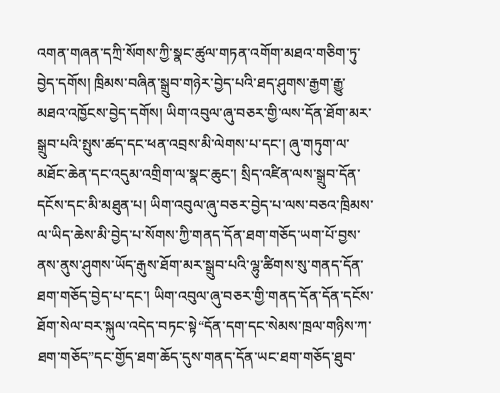འགན་གཞན་དཀྲི་སོགས་ཀྱི་སྣང་ཚུལ་གཏན་འགོག་མཐའ་གཅིག་ཏུ་བྱེད་དགོས། ཁྲིམས་བཞིན་སྒྲུབ་གཉེར་བྱེད་པའི་ཐད་ཤུགས་རྒྱག་རྒྱུ་མཐའ་འཁྱོངས་བྱེད་དགོས། ཡིག་འབུལ་ཞུ་བཅར་གྱི་ལས་དོན་ཐོག་མར་སྒྲུབ་པའི་སྤུས་ཚད་དང་ཕན་འབྲས་མི་ལེགས་པ་དང་། ཞུ་གཏུག་ལ་མཐོང་ཆེན་དང་འདུམ་འགྲིག་ལ་སྣང་ཆུང་། སྲིད་འཛིན་ལས་སྒྲུབ་དོན་དངོས་དང་མི་མཐུན་པ། ཡིག་འབུལ་ཞུ་བཅར་བྱེད་པ་ལས་བཅའ་ཁྲིམས་ལ་ཡིད་ཆེས་མི་བྱེད་པ་སོགས་ཀྱི་གནད་དོན་ཐག་གཅོད་ཡག་པོ་བྱས་ནས་ནུས་ཤུགས་ཡོད་རྒུས་ཐོག་མར་སྒྲུབ་པའི་ལྷུ་ཚིགས་སུ་གནད་དོན་ཐག་གཅོད་བྱེད་པ་དང་། ཡིག་འབུལ་ཞུ་བཅར་གྱི་གནད་དོན་དོན་དངོས་ཐོག་སེལ་བར་སྐུལ་འདེད་བཏང་སྟེ“དོན་དག་དང་སེམས་ཁྲལ་གཉིས་ཀ་ཐག་གཅོད”དང་གྱོད་ཐག་ཆོད་དུས་གནད་དོན་ཡང་ཐག་གཅོད་ཐུབ་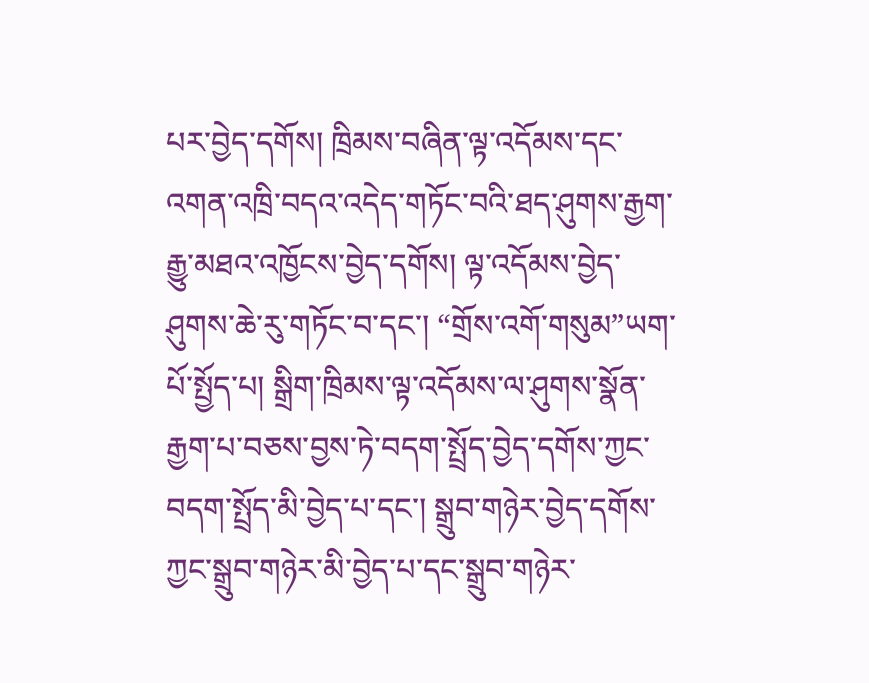པར་བྱེད་དགོས། ཁྲིམས་བཞིན་ལྟ་འདོམས་དང་འགན་འཁྲི་བདའ་འདེད་གཏོང་བའི་ཐད་ཤུགས་རྒྱག་རྒྱུ་མཐའ་འཁྱོངས་བྱེད་དགོས། ལྟ་འདོམས་བྱེད་ཤུགས་ཆེ་རུ་གཏོང་བ་དང་། “གྲོས་འགོ་གསུམ”ཡག་པོ་སྤྱོད་པ། སྒྲིག་ཁྲིམས་ལྟ་འདོམས་ལ་ཤུགས་སྣོན་རྒྱག་པ་བཅས་བྱས་ཏེ་བདག་སྤྲོད་བྱེད་དགོས་ཀྱང་བདག་སྤྲོད་མི་བྱེད་པ་དང་། སྒྲུབ་གཉེར་བྱེད་དགོས་ཀྱང་སྒྲུབ་གཉེར་མི་བྱེད་པ་དང་སྒྲུབ་གཉེར་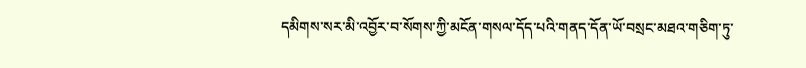དམིགས་སར་མི་འབྱོར་བ་སོགས་ཀྱི་མངོན་གསལ་དོད་པའི་གནད་དོན་ཡོ་བསྲང་མཐའ་གཅིག་ཏུ་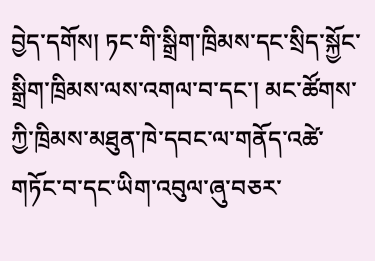བྱེད་དགོས། ཏང་གི་སྒྲིག་ཁྲིམས་དང་སྲིད་སྐྱོང་སྒྲིག་ཁྲིམས་ལས་འགལ་བ་དང་། མང་ཚོགས་ཀྱི་ཁྲིམས་མཐུན་ཁེ་དབང་ལ་གནོད་འཚེ་གཏོང་བ་དང་ཡིག་འབུལ་ཞུ་བཅར་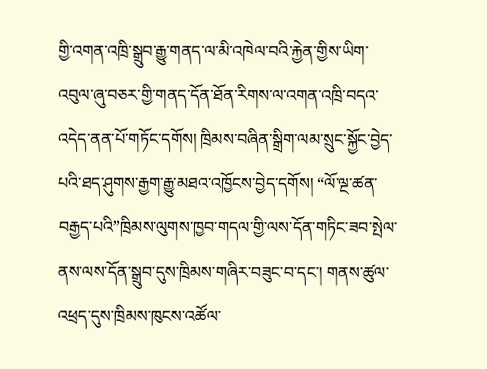གྱི་འགན་འཁྲི་སྒྲུབ་རྒྱུ་གནད་ལ་མི་འཁེལ་བའི་རྐྱེན་གྱིས་ཡིག་འབུལ་ཞུ་བཅར་གྱི་གནད་དོན་ཐོན་རིགས་ལ་འགན་འཁྲི་བདའ་འདེད་ནན་པོ་གཏོང་དགོས། ཁྲིམས་བཞིན་སྒྲིག་ལམ་སྲུང་སྐྱོང་བྱེད་པའི་ཐད་ཤུགས་རྒྱག་རྒྱུ་མཐའ་འཁྱོངས་བྱེད་དགོས། “ལོ་ལྔ་ཚན་བརྒྱད་པའི”ཁྲིམས་ལུགས་ཁྱབ་གདལ་གྱི་ལས་དོན་གཏིང་ཟབ་སྤེལ་ནས་ལས་དོན་སྒྲུབ་དུས་ཁྲིམས་གཞིར་བཟུང་བ་དང་། གནས་ཚུལ་འཕྲད་དུས་ཁྲིམས་ཁུངས་འཚོལ་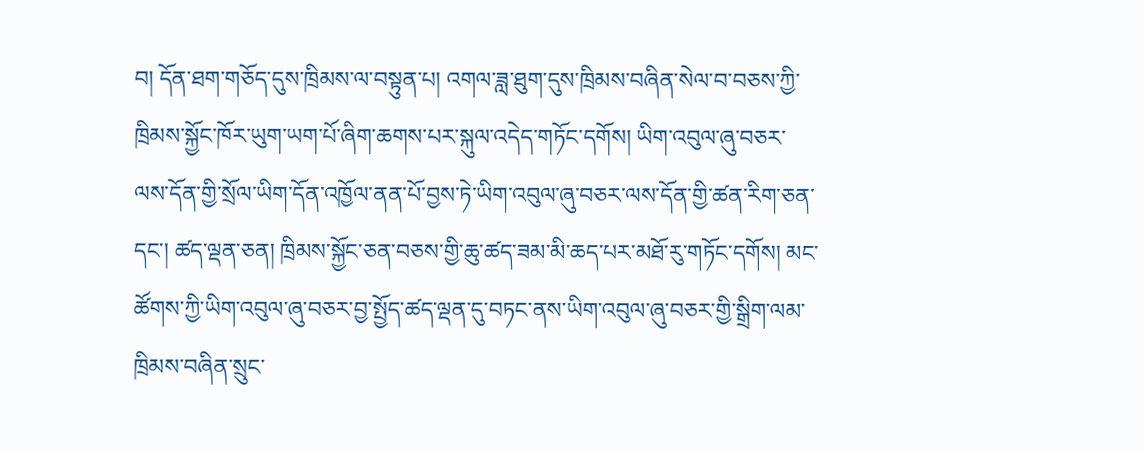བ། དོན་ཐག་གཅོད་དུས་ཁྲིམས་ལ་བསྟུན་པ། འགལ་ཟླ་ཐུག་དུས་ཁྲིམས་བཞིན་སེལ་བ་བཅས་ཀྱི་ཁྲིམས་སྐྱོང་ཁོར་ཡུག་ཡག་པོ་ཞིག་ཆགས་པར་སྐུལ་འདེད་གཏོང་དགོས། ཡིག་འབུལ་ཞུ་བཅར་ལས་དོན་གྱི་སྲོལ་ཡིག་དོན་འཁྱོལ་ནན་པོ་བྱས་ཏེ་ཡིག་འབུལ་ཞུ་བཅར་ལས་དོན་གྱི་ཚན་རིག་ཅན་དང་། ཚད་ལྡན་ཅན། ཁྲིམས་སྐྱོང་ཅན་བཅས་གྱི་ཆུ་ཚད་ཟམ་མི་ཆད་པར་མཐོ་རུ་གཏོང་དགོས། མང་ཚོགས་ཀྱི་ཡིག་འབུལ་ཞུ་བཅར་བྱ་སྤྱོད་ཚད་ལྡན་དུ་བཏང་ནས་ཡིག་འབུལ་ཞུ་བཅར་གྱི་སྒྲིག་ལམ་ཁྲིམས་བཞིན་སྲུང་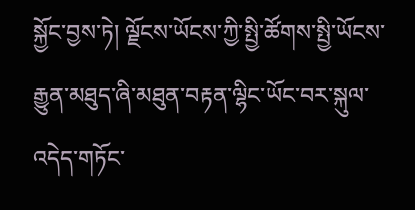སྐྱོང་བྱས་ཏེ། ལྗོངས་ཡོངས་ཀྱི་སྤྱི་ཚོགས་སྤྱི་ཡོངས་རྒྱུན་མཐུད་ཞི་མཐུན་བརྟན་ལྷིང་ཡོང་བར་སྐུལ་འདེད་གཏོང་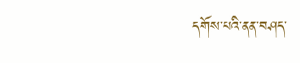དགོས་པའི་ནན་བཤད་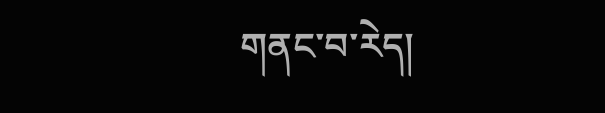གནང་བ་རེད།